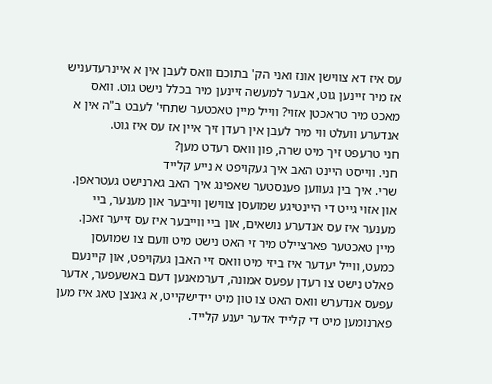עס איז דא צווישן אונז ואני הק' בתוכם וואס לעבן אין א איינרעדעניש אז מיר זיינען גוט, אבער למעשה זיינען מיר בכלל נישט גוט. וואס מאכט מיר טראכטן אזוי? ווייל מיין טאכטער שתחי' לעבט ב"ה אין א אנדערע וועלט ווי מיר לעבן אין רעדן זיך איין אז עס איז גוט.
חני טרעפט זיך מיט שרה, פון וואס רעדט מען?
חני. ווייסט היינט האב איך געקויפט א נייע קלייד
שרי. איך בין געווען פענסטער שאפינג איך האב גארנישט געטראפן.
און אזוי גייט די היינטיגע שמועסן צווישן ווייבער און מענער, ביי מענער איז עס אנדערע נושאים, און ביי ווייבער איז עס זייער זאכן.
מיין טאכטער פארציילט מיר זי האט נישט מיט וועם צו שמועסן כמעט, ווייל יעדער איז ביזי מיט וואס זיי האבן געקויפט, און קיינעם פאלט נישט צו רעדן עפעס אמונה, דערמאנען דעם באשעפער, אדער עפעס אנדערש וואס האט צו טון מיט יידישקייט, א גאנצן טאג איז מען פארנומען מיט די קלייד אדער יענע קלייד.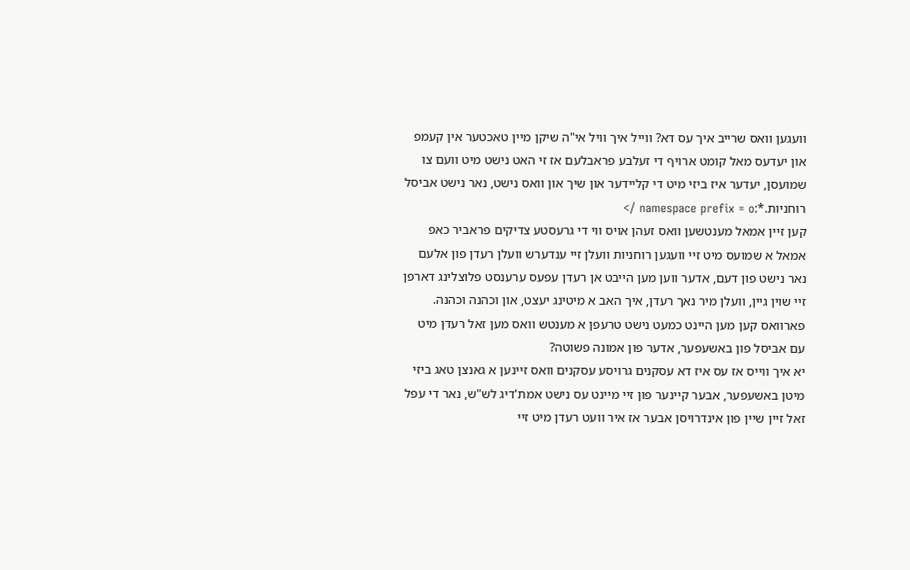וועגען וואס שרייב איך עס דא? ווייל איך וויל אי"ה שיקן מיין טאכטער אין קעמפ און יעדעס מאל קומט ארויף די זעלבע פראבלעם אז זי האט נישט מיט וועם צו שמועסן, יעדער איז ביזי מיט די קליידער און שיך און וואס נישט, נאר נישט אביסל רוחניות.*:namespace prefix = o />
קען זיין אמאל מענטשען וואס זעהן אויס ווי די גרעסטע צדיקים פראביר כאפ אמאל א שמועס מיט זיי וועגען רוחניות וועלן זיי ענדערש וועלן רעדן פון אלעם נאר נישט פון דעם, אדער ווען מען הייבט אן רעדן עפעס ערענסט פלוצלינג דארפן זיי שוין גיין, וועלן מיר נאך רעדן, איך האב א מיטינג יעצט, און וכהנה וכהנה.
פארוואס קען מען היינט כמעט נישט טרעפן א מענטש וואס מען זאל רעדן מיט עם אביסל פון באשעפער, אדער פון אמונה פשוטה?
יא איך ווייס אז עס איז דא עסקנים גרויסע עסקנים וואס זיינען א גאנצן טאג ביזי מיטן באשעפער, אבער קיינער פון זיי מיינט עס נישט אמת'דיג לש"ש, נאר די עפל זאל זיין שיין פון אינדרויסן אבער אז איר וועט רעדן מיט זיי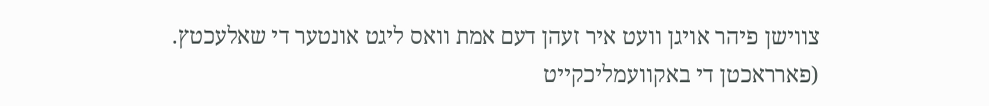צווישן פיהר אויגן וועט איר זעהן דעם אמת וואס ליגט אונטער די שאלעכטץ.
(פארראכטן די באקוועמליכקייט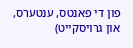פון די פאנטס, ענטערס, און גרויסקייט)